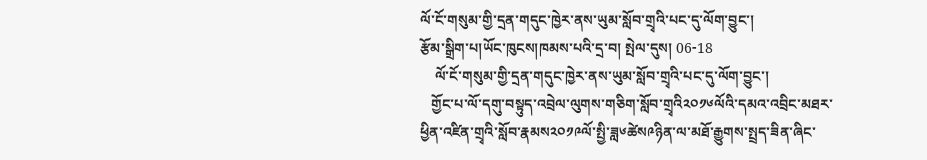ལོ་ངོ་གསུམ་གྱི་དྲན་གདུང་ཁྱེར་ནས་ཡུམ་སློབ་གྲྭའི་པང་དུ་ལོག་བྱུང་།
རྩོམ་སྒྲིག་པ།ཡོང་ཁུངས།ཁམས་པའི་དྲ་བ། སྤེལ་དུས། 06-18
    ལོ་ངོ་གསུམ་གྱི་དྲན་གདུང་ཁྱེར་ནས་ཡུམ་སློབ་གྲྭའི་པང་དུ་ལོག་བྱུང་།
   གྱོང་པ་ལོ་དགུ་བསྟུད་འབྲེལ་ལུགས་གཅིག་སློབ་གྲྭའི༢༠༡༦ལོའི་དམའ་འབྲིང་མཐར་ཕྱིན་འཛིན་གྲྭའི་སློབ་རྣམས༢༠༡༩ལོ་སྤྱི་ཟླ༦ཚེས༩ཉིན་ལ་མཐོ་རྒྱུགས་སྤྲད་ཟིན་ཞིང་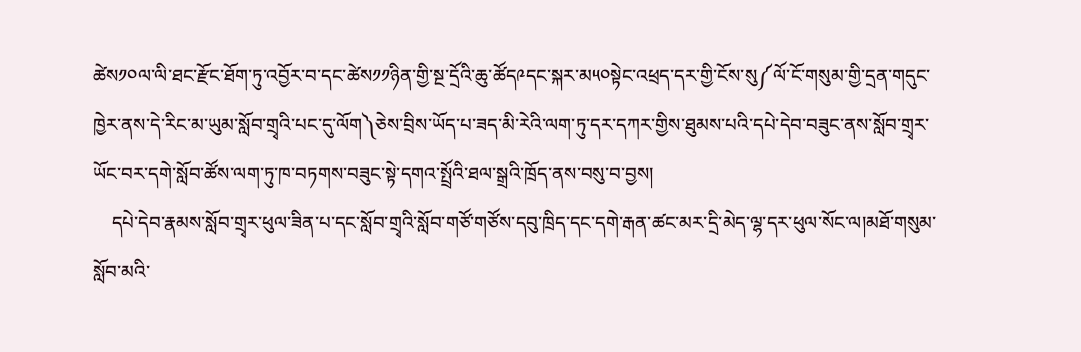ཚེས༡༠ལ་ལི་ཐང་རྫོང་ཐོག་ཏུ་འབྱོར་བ་དང་ཚེས༡༡ཉིན་གྱི་སྔ་དྲོའི་ཆུ་ཚོད༩དང་སྐར་མ༥༠སྟེང་འཕྲད་དར་གྱི་ངོས་སུ༼ལོ་ངོ་གསུམ་གྱི་དྲན་གདུང་ཁྱེར་ནས་དེ་རིང་མ་ཡུམ་སློབ་གྲྭའི་པང་དུ་ལོག༽ཅེས་བྲིས་ཡོད་པ་ཟད་མི་རེའི་ལག་ཏུ་དར་དཀར་གྱིས་ཐུམས་པའི་དཔེ་དེབ་བཟུང་ནས་སློབ་གྲྭར་ཡོང་བར་དགེ་སློབ་ཚོས་ལག་ཏུ་ཁ་བཏགས་བཟུང་སྟེ་དགའ་སྤྲོའི་ཐལ་སྒྲའི་ཁྲོད་ནས་བསུ་བ་བྱས།
    དཔེ་དེབ་རྣམས་སློབ་གྲྭར་ཕུལ་ཟིན་པ་དང་སློབ་གྲྭའི་སློབ་གཙོ་གཙོས་དབུ་ཁྲིད་དང་དགེ་རྒན་ཚང་མར་དྲི་མེད་ལྷ་དར་ཕུལ་སོང་ལ།མཐོ་གསུམ་སློབ་མའི་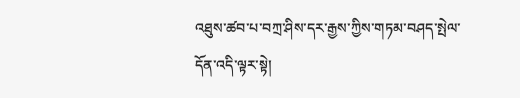འཐུས་ཚབ་པ་བཀྲ་ཤིས་དར་རྒྱས་ཀྱིས་གཏམ་བཤད་སྤེལ་དོན་འདི་ལྟར་སྟེ།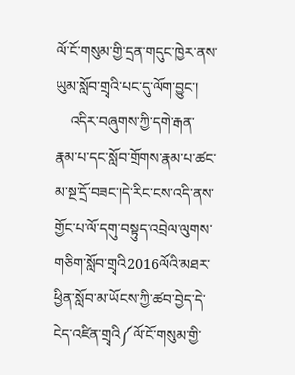ལོ་ངོ་གསུམ་གྱི་དྲན་གདུང་ཁྱེར་ནས་ཡུམ་སློབ་གྲྭའི་པང་དུ་ལོག་བྱུང་།
    འདིར་བཞུགས་ཀྱི་དགེ་རྒན་རྣམ་པ་དང་སློབ་གྲོགས་རྣམ་པ་ཚང་མ་སྔ་དྲོ་བཟང་།དེ་རིང་ངས་འདི་ནས་གྱོང་པ་ལོ་དགུ་བསྟུད་འབྲེལ་ལུགས་གཅིག་སློབ་གྲྭའི2016ལོའི་མཐར་ཕྱིན་སློབ་མ་ཡོངས་ཀྱི་ཚབ་བྱེད་དེ་ངེད་འཛིན་གྲྭའི༼ལོ་ངོ་གསུམ་གྱི་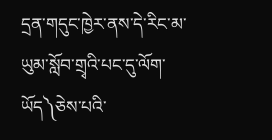དྲན་གདུང་ཁྱེར་ནས་དེ་རིང་མ་ཡུམ་སློབ་གྲྭའི་པང་དུ་ལོག་ཡོད༽ཅེས་པའི་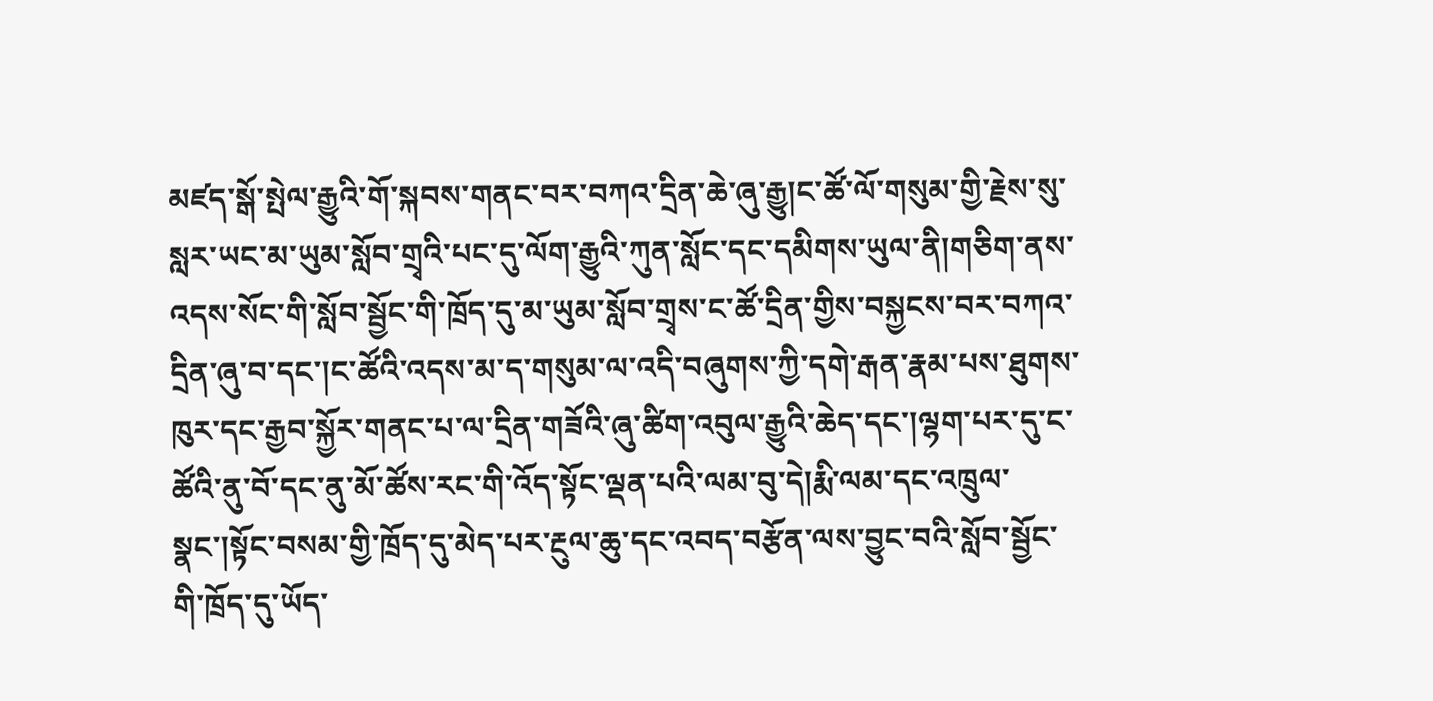མཛད་སྒོ་སྤེལ་རྒྱུའི་གོ་སྐབས་གནང་བར་བཀའ་དྲིན་ཆེ་ཞུ་རྒྱུ།ང་ཚོ་ལོ་གསུམ་གྱི་རྗེས་སུ་སླར་ཡང་མ་ཡུམ་སློབ་གྲྭའི་པང་དུ་ལོག་རྒྱུའི་ཀུན་སློང་དང་དམིགས་ཡུལ་ནི།གཅིག་ནས་འདས་སོང་གི་སློབ་སྦྱོང་གི་ཁྲོད་དུ་མ་ཡུམ་སློབ་གྲྭས་ང་ཚོ་དྲིན་གྱིས་བསྐྱངས་བར་བཀའ་དྲིན་ཞུ་བ་དང་།ང་ཚོའི་འདས་མ་ད་གསུམ་ལ་འདི་བཞུགས་ཀྱི་དགེ་རྒན་རྣམ་པས་ཐུགས་ཁུར་དང་རྒྱབ་སྐྱོར་གནང་པ་ལ་དྲིན་གཟོའི་ཞུ་ཚིག་འབུལ་རྒྱུའི་ཆེད་དང་།ལྷག་པར་དུ་ང་ཚོའི་ནུ་བོ་དང་ནུ་མོ་ཚོས་རང་གི་འོད་སྟོང་ལྡན་པའི་ལམ་བུ་དེ།རྨི་ལམ་དང་འཁྲུལ་སྣང་།སྟོང་བསམ་གྱི་ཁྲོད་དུ་མེད་པར་རྔུལ་ཆུ་དང་འབད་བརྩོན་ལས་བྱུང་བའི་སློབ་སྦྱོང་གི་ཁྲོད་དུ་ཡོད་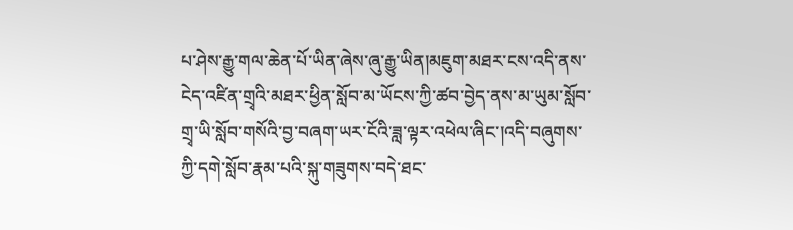པ་ཤེས་རྒྱུ་གལ་ཆེན་པོ་ཡིན་ཞེས་ཞུ་རྒྱུ་ཡིན།མཇུག་མཐར་ངས་འདི་ནས་ངེད་འཛིན་གྲྭའི་མཐར་ཕྱིན་སློབ་མ་ཡོངས་ཀྱི་ཚབ་བྱེད་ནས་མ་ཡུམ་སློབ་གྲྭ་ཡི་སློབ་གསོའི་བྱ་བཞག་ཡར་ངོའི་ཟླ་ལྟར་འཕེལ་ཞིང་།འདི་བཞུགས་ཀྱི་དགེ་སློབ་རྣམ་པའི་སྐུ་གཟུགས་བདེ་ཐང་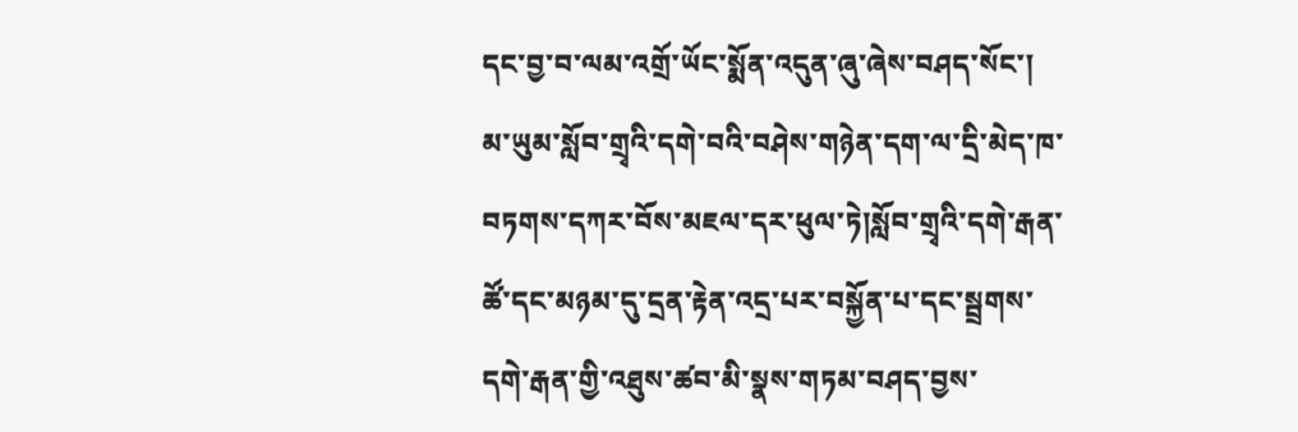དང་བྱ་བ་ལམ་འགྲོ་ཡོང་སྨོན་འདུན་ཞུ་ཞེས་བཤད་སོང་།
མ་ཡུམ་སློབ་གྲྭའི་དགེ་བའི་བཤེས་གཉེན་དག་ལ་དྲི་མེད་ཁ་བཏགས་དཀར་བོས་མཇལ་དར་ཕུལ་ཏེ།སློབ་གྲྭའི་དགེ་རྒན་ཚོ་དང་མཉམ་དུ་དྲན་རྟེན་འདྲ་པར་བསྐྱོན་པ་དང་སྦྲགས་དགེ་རྒན་གྱི་འཐུས་ཚབ་མི་སྣས་གཏམ་བཤད་བྱས་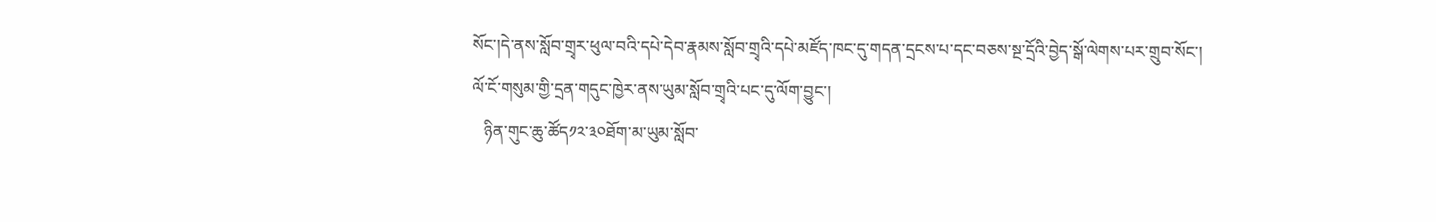སོང་།དེ་ནས་སློབ་གྲྭར་ཕུལ་བའི་དཔེ་དེབ་རྣམས་སློབ་གྲྭའི་དཔེ་མཛོད་ཁང་དུ་གདན་དྲངས་པ་དང་བཅས་སྔ་དྲོའི་བྱེད་སྒོ་ལེགས་པར་གྲུབ་སོང་།
ལོ་ངོ་གསུམ་གྱི་དྲན་གདུང་ཁྱེར་ནས་ཡུམ་སློབ་གྲྭའི་པང་དུ་ལོག་བྱུང་།
   ཉིན་གུང་ཆུ་ཚོད༡༢་༣༠ཐོག་མ་ཡུམ་སློབ་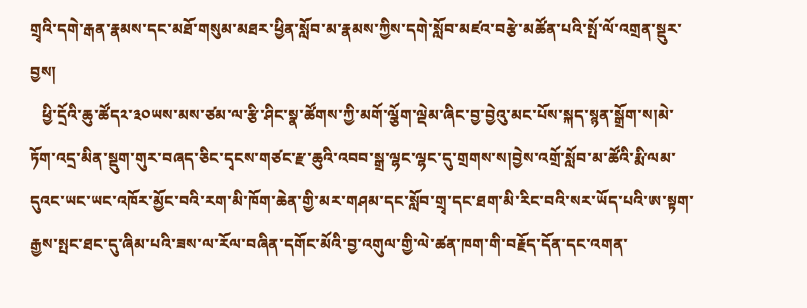གྲྭའི་དགེ་རྒན་རྣམས་དང་མཐོ་གསུམ་མཐར་ཕྱིན་སློབ་མ་རྣམས་ཀྱིས་དགེ་སློབ་མཛའ་བརྩེ་མཚོན་པའི་སྤོ་ལོ་འགྲན་སྡུར་བྱས།
   ཕྱི་དྲོའི་ཆུ་ཚོད༢་༣༠ཡས་མས་ཙམ་ལ་རྩི་ཤིང་སྣ་ཚོགས་ཀྱི་མགོ་ལྕོག་ལྡེམ་ཞིང་བྱ་བྱེའུ་མང་པོས་སྐད་སྙན་སྒྲོག་ས།མེ་ཏོག་འདྲ་མིན་སྡུག་གུར་བཞད་ཅིང་དྭངས་གཙང་རྫ་ཆུའི་འབབ་སྒྲ་ལྷང་ལྷང་དུ་གྲགས་ས།བྱེས་འགྲོ་སློབ་མ་ཚོའི་རྨི་ལམ་དུའང་ཡང་ཡང་འཁོར་མྱོང་བའི་རག་མི་ཁོག་ཆེན་གྱི་མར་གཤམ་དང་སློབ་གྲྭ་དང་ཐག་མི་རིང་བའི་སར་ཡོད་པའི་ཨ་སྟག་རྒྱས་སྤང་ཐང་དུ་ཞིམ་པའི་ཟས་ལ་རོལ་བཞིན་དགོང་མོའི་བྱ་འགུལ་གྱི་ལེ་ཚན་ཁག་གི་བརྗོད་དོན་དང་འགན་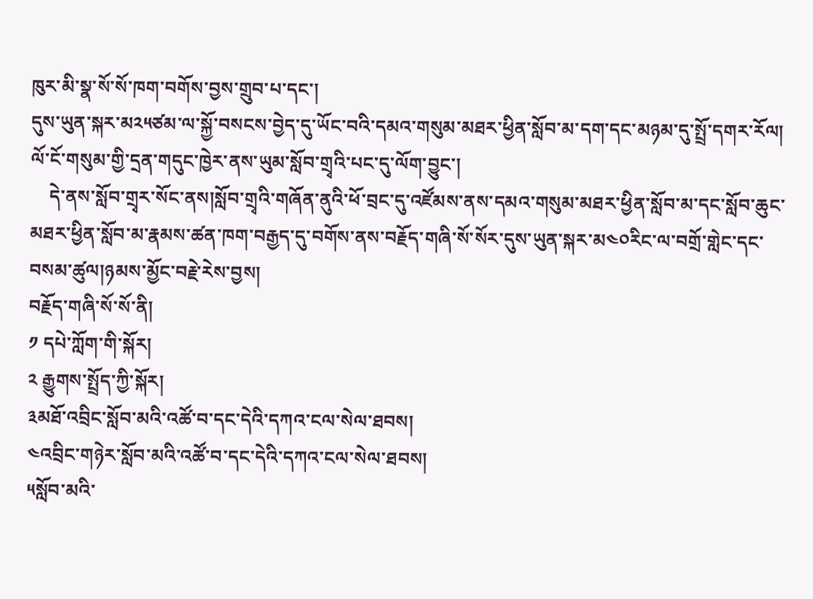ཁུར་མི་སྣ་སོ་སོ་ཁག་བགོས་བྱས་གྲུབ་པ་དང་།
དུས་ཡུན་སྐར་མ༢༥ཙམ་ལ་སྐྱོ་བསངས་བྱེད་དུ་ཡོང་བའི་དམའ་གསུམ་མཐར་ཕྱིན་སློབ་མ་དག་དང་མཉམ་དུ་སྤྲོ་དགར་རོལ།
ལོ་ངོ་གསུམ་གྱི་དྲན་གདུང་ཁྱེར་ནས་ཡུམ་སློབ་གྲྭའི་པང་དུ་ལོག་བྱུང་།
    དེ་ནས་སློབ་གྲྭར་སོང་ནས།སློབ་གྲྭའི་གཞོན་ནུའི་ཕོ་བྲང་དུ་འཛོམས་ནས་དམའ་གསུམ་མཐར་ཕྱིན་སློབ་མ་དང་སློབ་ཆུང་མཐར་ཕྱིན་སློབ་མ་རྣམས་ཚན་ཁག་བརྒྱད་དུ་བགོས་ནས་བརྗོད་གཞི་སོ་སོར་དུས་ཡུན་སྐར་མ༤༠རིང་ལ་བགྲོ་གླེང་དང་བསམ་ཚུལ།ཉམས་མྱོང་བརྗེ་རེས་བྱས།
བརྗོད་གཞི་སོ་སོ་ནི།
༡ དཔེ་ཀློག་གི་སྐོར།
༢ རྒྱུགས་སྤྲོད་ཀྱི་སྐོར།
༣མཐོ་འབྲིང་སློབ་མའི་འཚོ་བ་དང་དེའི་དཀའ་ངལ་སེལ་ཐབས།
༤འབྲིང་གཉེར་སློབ་མའི་འཚོ་བ་དང་དེའི་དཀའ་ངལ་སེལ་ཐབས།
༥སློབ་མའི་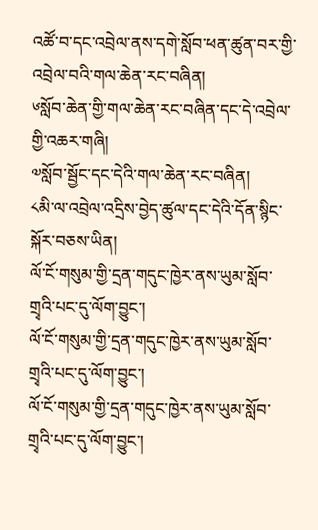འཚོ་བ་དང་འབྲེལ་ནས་དགེ་སློབ་ཕན་ཚུན་བར་གྱི་འབྲེལ་བའི་གལ་ཆེན་རང་བཞིན།
༦སློབ་ཆེན་གྱི་གལ་ཆེན་རང་བཞིན་དང་དེ་འབྲེལ་གྱི་འཆར་གཞི།
༧སློབ་སྦྱོང་དང་དེའི་གལ་ཆེན་རང་བཞིན།
༨མི་ལ་འབྲེལ་འདྲིས་བྱེད་ཚུལ་དང་དེའི་དོན་སྙིང་སྐོར་བཅས་ཡིན།
ལོ་ངོ་གསུམ་གྱི་དྲན་གདུང་ཁྱེར་ནས་ཡུམ་སློབ་གྲྭའི་པང་དུ་ལོག་བྱུང་།
ལོ་ངོ་གསུམ་གྱི་དྲན་གདུང་ཁྱེར་ནས་ཡུམ་སློབ་གྲྭའི་པང་དུ་ལོག་བྱུང་།
ལོ་ངོ་གསུམ་གྱི་དྲན་གདུང་ཁྱེར་ནས་ཡུམ་སློབ་གྲྭའི་པང་དུ་ལོག་བྱུང་།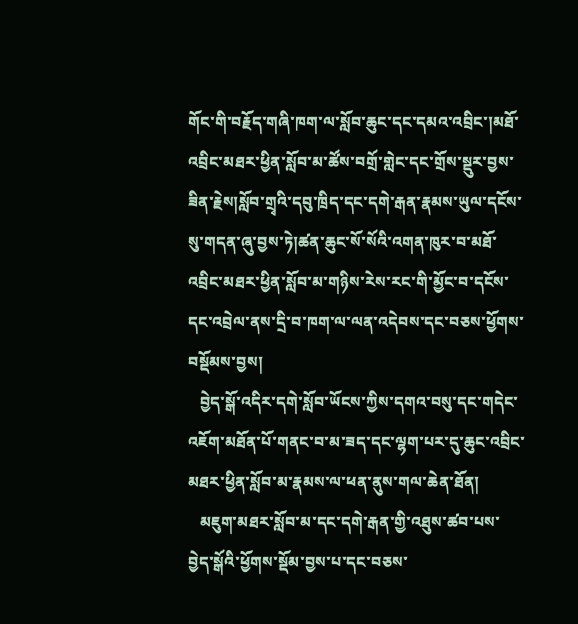གོང་གི་བརྗོད་གཞི་ཁག་ལ་སློབ་ཆུང་དང་དམའ་འབྲིང་།མཐོ་འབྲིང་མཐར་ཕྱིན་སློབ་མ་ཚོས་བགྲོ་གླེང་དང་གྲོས་སྡུར་བྱས་ཟིན་རྗེས།སློབ་གྲྭའི་དབུ་ཁྲིད་དང་དགེ་རྒན་རྣམས་ཡུལ་དངོས་སུ་གདན་ཞུ་བྱས་ཏེ།ཚན་ཆུང་སོ་སོའི་འགན་ཁུར་བ་མཐོ་འབྲིང་མཐར་ཕྱིན་སློབ་མ་གཉིས་རེས་རང་གི་མྱོང་བ་དངོས་དང་འབྲེལ་ནས་དྲི་བ་ཁག་ལ་ལན་འདེབས་དང་བཅས་ཕྱོགས་བསྡོམས་བྱས།
   བྱེད་སྒོ་འདིར་དགེ་སློབ་ཡོངས་ཀྱིས་དགའ་བསུ་དང་གདེང་འཇོག་མཐོན་པོ་གནང་བ་མ་ཟད་དང་ལྷག་པར་དུ་ཆུང་འབྲིང་མཐར་ཕྱིན་སློབ་མ་རྣམས་ལ་ཕན་ནུས་གལ་ཆེན་ཐོན།
   མཇུག་མཐར་སློབ་མ་དང་དགེ་རྒན་གྱི་འཐུས་ཚབ་པས་བྱེད་སྒོའི་ཕྱོགས་སྡོམ་བྱས་པ་དང་བཅས་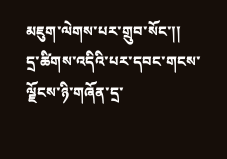མཇུག་ལེགས་པར་གྲུབ་སོང་།།
དྲ་ཚིགས་འདིའི་པར་དབང་གངས་ལྗོངས་ཉི་གཞོན་དྲ་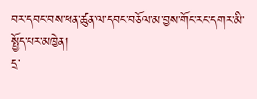བར་དབང་བས་ཕན་ཚུན་ལ་དབང་བཅོལ་མ་བྱས་གོང་རང་དགར་མི་སྤྱོད་པར་མཁྱེན།
དྲ་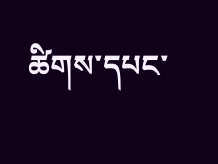ཚིགས་དཔང་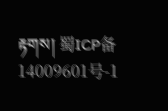རྟགས། 蜀ICP备14009601号-1